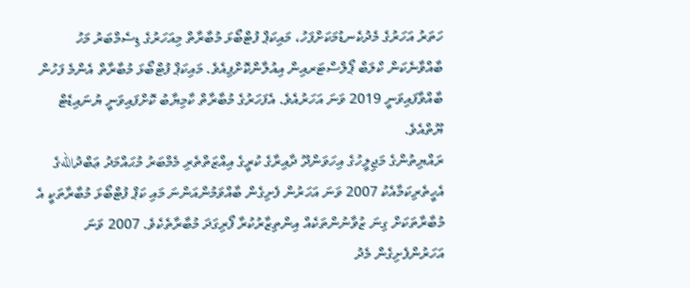ހަތަރު އަހަރުގެ މެދުކެނޑުމަކަށްފަހު، މައިކަޕް ފުޓްބޯޅަ މުބާރާތް މިއަހަރުގެ ޑިސެމްބަރު މަހު ބާއްވާނެކަން ކްލަބް ޕޯލްސްޓަރއިން އިއުލާންކޮށްފިއެވެ. މައިކަޕް ފުޓްބޯޅަ މުބާރާތް އެންމެ ފަހުން ބާއްވާފައިވަނީ 2019 ވަނަ އަހަރުއެވެ. އެފަހަރުގެ މުބާރާތް ކާމިޔާބު ކޮށްފައިވަނީ ޔުނައިޑެޓް ޔޫތްއެވެ.
ރައްޔިތުންގެ މަޖިލީހުގެ އިހަވަންދޫ ދާއިރާގެ ކުރީގެ އިއްޒަތްތެރި މެމްބަރު މުޙައްމަދު ޢަބްދުاللهގެ އެހީތެރިކަމާއެކު 2007 ވަނަ އަހަރުން ފެށިގެން ބާއްވަމުންއަންނަ މައި ކަޕް ފުޓްބޯޅަ މުބާރާތަކީ އެ މުބާރާތަކަށް ގިނަ ޒުވާނުންތަކެއް އިންތިޒާރުކުރާ ފޯރިގަދަ މުބާރާތެކެވެ. 2007 ވަނަ އަހަރުންފެށިގެން މެދު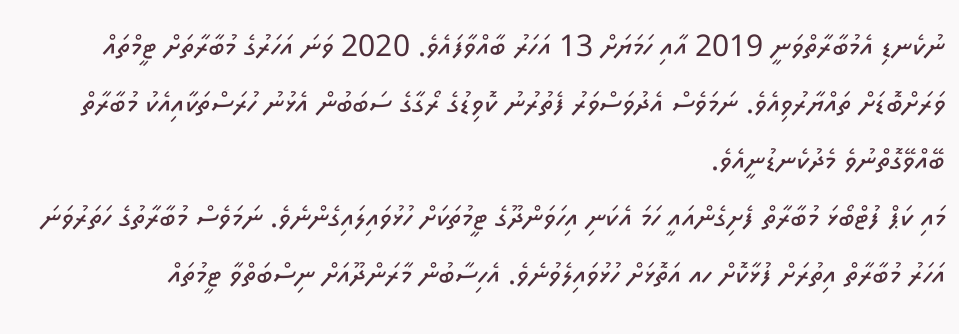ނުކެނޑި އެމުބާރާތްވަނީ 2019 އާއި ހަމަޔަށް 13 އަހަރު ބާއްވާފައެވެ. 2020 ވަނަ އަހަރުގެ މުބާރާތަށް ޓީމްތައް ވަރަށްބޮޑަށް ތައްޔާރުވިއެވެ. ނަމަވެސް އެދުވަސްވަރު ފެތުރުނު ކޮވިޑުގެ ރޯގާގެ ސަބަބުން އެޅުނު ހުރަސްތަކާއިއެކު މުބާރާތް ބޭއްވޭގޮތްނުވެ މެދުކެނޑުނީއެވެ.
މައި ކަޕް ފުޓްބޯޅަ މުބާރާތް ފެށިގެންއައީ ހަމަ އެކަނި އިހަވަންދޫގެ ޓީމުތަކަށް ހުޅުވައިލައިގެންނެވެ. ނަމަވެސް މުބާރާތުގެ ހަތަރުވަނަ އަހަރު މުބާރާތް އިތުރަށް ފުޅާކޮށް ހއ އަތޮޅަށް ހުޅުވައިލެވުނެވެ. އެހިސާބުން މާރަންދޫއަށް ނިސްބަތްވާ ޓީމުތައް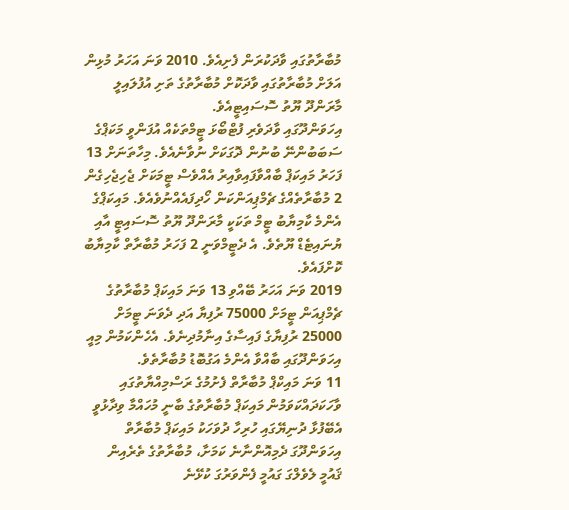މުބާރާތުގައި ވާދަކުރަން ފެށިއެވެ. 2010 ވަނަ އަހަރު މުޅިން އަލަށް މުބާރާތުގައި ވާދަކޮށް މުބާރާތުގެ ތަށި އުފުލައިލީ މާރަންދޫ ޔޫތު ސޮސައިޓީއެވެ.
އިހަވަންދޫގައި ވާދަވެރި ފުޓްބޯޅަ ޓީމްތަކެއް އުފަންވީ މަކަޕްގެ ސަބަބުންނޭ ބުނުން ދޮގަކަށް ނުވާނެއެވެ. މިހާތަނަށް 13 ފަހަރު މައިކަޕް ބާއްވާފައިވާއިރު އެއްވެސް ޓީމަކަށް ޖެހިޖެހިގެން 2 މުބާރާތެއްގެ ޗެމްޕިއަންކަން ހޯދިފައެއްނުވެއެވެ. މައިކަޕްގެ އެންމެ ކާމިޔާބު ޓީމް ތަކަކީ މާރަންދޫ ޔޫތު ސޮސައިޓީ އާއި ޔުނައިޓެޑް ޔޫތެވެ. އެ ދެޓީމްވަނީ 2 ފަހަރު މުބާރާތް ކާމިޔާބު ކޮށްފައެވެ.
2019 ވަނަ އަހަރު ބޭއްވި 13 ވަނަ މައިކަޕް މުބާރާތުގެ ޗެމްޕިއަން ޓީމަށް 75000 ރުފިޔާ އަދި ދެވަނަ ޓީމަށް 25000 ރުފިޔާގެ ފައިސާގެ އިނާމުދިނެވެ. އެހެންކަމުން މިއީ އިހަވަންދޫގައި ބާއްވާ އެންމެ އަގުބޮޑު މުބާރާތެވެ.
11 ވަނަ މައިކްޕް މުބާރާތް ފެށުމުގެ ރަސްމިއްޔާތުގައި ވާހަކަދައްކަވަމުން މައިކަޕް މުބާރާތުގެ ބާނީ މުހައްމާ ވިދާޅުވީ އެބޭފުޅާ ދުނިޔޭގައި ހުރިހާ ދުވަހަކު މައިކަޕް މުބާރާތް އިހަވަންދޫގަ ދެމިއޮންނާނެ ކަމަށާ، މުބާރާތުގެ ތެރެއިން ޤައުމީ ލެވެލްގަ ގައުމީ ފެންވަރުގަ ކުޅޭނެ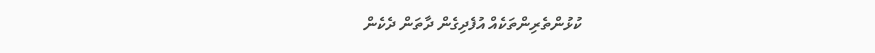ކުޅުންތެރިންތަކެއް އުފެދިގެން ދާތަން ދެކެން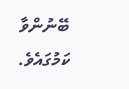ބޭނުންވާ ކަމުގައެވެ.